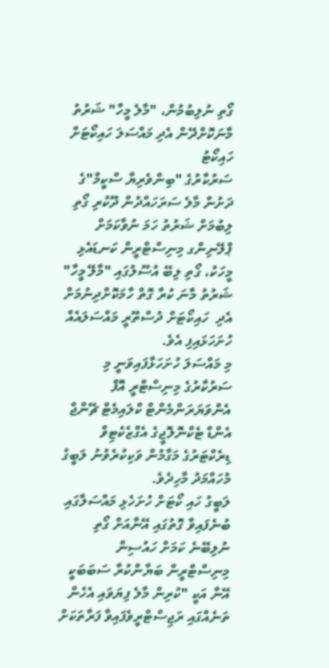ގޯތި ނުލިބުމުން، "މާލެ މީހާ" ޝަރުތު މާނަކޮށްދޭން އެދި މައްސަލަ ހައިކޯޓަށް
ހައިކޯޓު
ސަރުކާރުގެ "ބިންވެރިޔާ ސްކީމް"ގެ ދަށުން މާލެ ސަރަހައްދުން ދޫކުރި ގޯތި ލިބުމަށް ޝަރުތު ހަމަ ނުވާކަމަށް ޕްލޭނިންގ މިނިސްޓްރީން ކަނޑައެޅި މީހަކު، ގޯތި ލިބޭ އުސޫލުގައި "މާލޭ މީހާ" ޝަރުތު މާނަ ކުރާ ގޮތް ހާމަކޮށްދިނުމަށް އެދި  ހައިކޯޓަށް ދުސްތޫރީ މައްސަލައެއް ހުށަހަޅައިފި އެވެ.
މި މައްސަލަ ހުށަހަޅާފައިވަނީ މި ސަރުކާރުގެ މިނިސްޓްރީ އޮފް އެންވަޔަރަންމެންޓް ކްލައިމެޓް ޗޭންޖް އެންޑް ޓެކްނޮލޮޖީގެ އެގްޒެކެޓިވް ޑިރެކްޓަރުގެ މަގާމުން ވަކިކުރެވުނު ލަބީގު މުހައްމަދު މާހިދެވެ.
ލަބީގު ހައި ކޯޓަށް ހުށަހެޅި މައްސަލާގައި ބުނެފައިވާ ގޮތުގައި އޭނާއަށް ގޯތި ނުލިބޭނެ ކަމަށް ހައުސިން މިނިސްޓްރީން ބަޔާންކުރާ ސަބަބަކީ އޭނާ އަކީ "ކުރިން މާލެ ފިޔަވައި އެހެން ތަނެއްގައި ރަޖިސްޓްރީވެފައިވާ ފަރާތަކަށް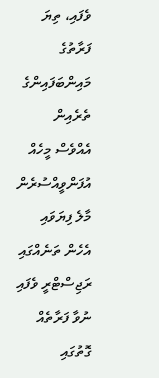ވެފައި، ތިޔަ ފަރާތުގެ މައިންބަފައިންގެ ތެރެއިން އެއްވެސް މީހެއް އުފަންވީއްސުރެން މާލެ ފިޔަވައި އެހެން ތަނެއްގައި ރަޖިސްޓްރީ ވެފައި ނުވާ ފަރާތެއް ގޮތުގައި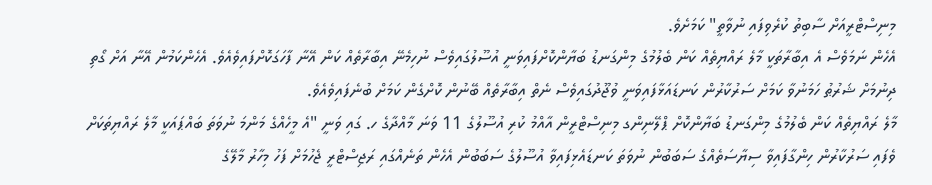މިނިސްޓްރީއަށް ސާބިތު ކުރެވިފައި ނުވާތީ" ކަމަށެވެ.
އެހެން ނަމަވެސް އެ އިބާރާތަކީ މާލެ ރައްޔިތެއް ކަން ބެލުމުގެ މިންގަނޑު ބަޔާންކޮށްފައިވަނީ އުސޫލުގައިވެސް ނުހިމެނޭ އިބާރާތެއް ކަން އޭނާ ފާހަގަކޮށްފައިވެއެވެ. އެހެންކަމުން އޭނާ އަށް ގޯތި ދިނުމަށް ޝަރުޠު ހަމަނުވާ ކަމަށް ސަރުކާރުން ކަނޑައަޅާފައިވަނީ ވުޖޫދުގައިވެސް ނެތް އިބާރާތެއް ބޭނުން ކޮށްގެން ކަމަށް ބުނެފައިވެއެވެ.
މާލެ ރައްޔިތެއް ކަން ބެލުމުގެ މިންގަނޑު ބަޔާންކޮށް ޕްލޭނިންގ މިނިސްޓްރީން އާއްމު ކުރި އުސޫލުގެ 11 ވަނަ މާއްދާގެ ހ. ގައި ވަނީ "އެ މީހެއްގެ މަންމަ ނުވަތަ ބައްޕައަކީ މާލެ ރައްޔިތަކަށް ވެފައި ސަރުކާރުން ހިންގާފައިވާ ސިޔާސަތެއްގެ ސަބަބުން ނުވަތަ ކަނޑައެޅިފައިވާ އުސޫލުގެ ސަބަބުން އެހެން ތަނެއްގައި ރަޖިސްޓްރީ ޖެހުމަށް ފަހު މިހާރު މާލޭގެ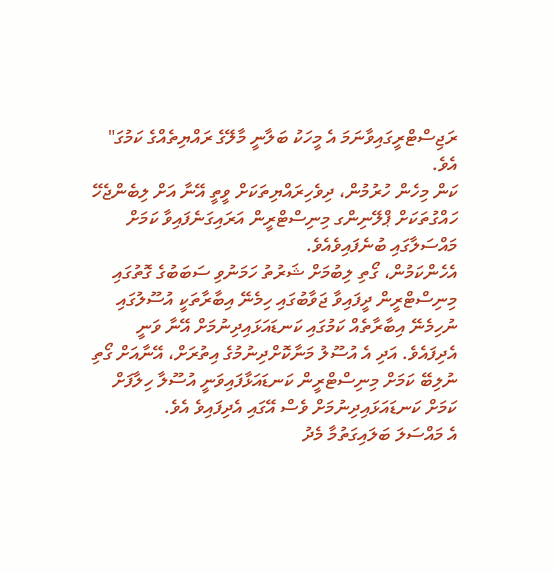ރަޖިސްޓްރީގައިވާނަމަ އެ މީހަކު ބަލާނީ މާލޭގެ ރައްޔިތެއްގެ ކަމުގަ" އެވެ.
ކަން މިހެން ހުރުމުން، ދިވެހިރައްޔިތަކަށް ވީތީ އޭނާ އަށް ލިބެންޖެހޭ ހައްގުތަކަށް ޕްލޭނިންގ މިނިސްޓްރީން އަރައިގަނެފައިވާ ކަމަށް މައްސަލާގައި ބުނެފައިވެއެވެ.
އެހެންކަމުން، ގޯތި ލިބުމަށް ޝަރުތު ހަމަނުވި ސަބަބުގެ ގޮތުގައި މިނިސްޓްރީން ދީފައިވާ ޖަވާބުގައި ހިމެނޭ އިބާރާތަކީ އުސޫލުގައި ނުހިމެނޭ އިބާރާތެއް ކަމުގައި ކަނޑައަޅައިދިނުމަށް އޭނާ ވަނީ އެދިފައެވެ. އަދި އެ އުސޫލު މަނާކޮށްދިނުމުގެ އިތުރަށް، އޭނާއަށް ގޯތި ނުލިބޭ ކަމަށް މިނިސްޓްރީން ކަނޑައަޅާފައިވަނީ އުސޫލާ ހިލާފަށް ކަމަށް ކަނޑައަޅައިދިނުމަށް ވެސް އޭގައި އެދިފައިވެ އެވެ.
އެ މައްސަލަ ބަލައިގަތުމާ މެދު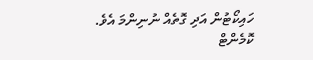ހައިކޯޓުން އަދި ގޮތެއް ނުނިންމަ އެވެ.
ކޮމެންޓް